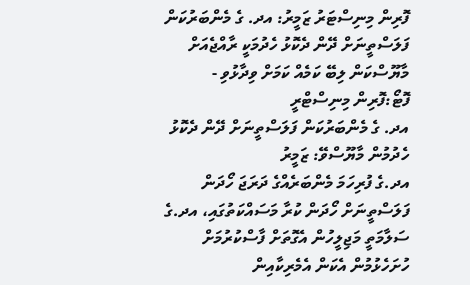ފޮރިން މިނިސްޓަރު ޒަމީރު: އދ. ގެ މެންބަރުކަން ފަލަސްތީނަށް ދޭން ދެކޮޅު ހެދުމަކީ ރާއްޖެއަށް މާޔޫސްކަން ލިބޭ ކަމެއް ކަމަށް ވިދާޅުވި - ފޮޓޯ:ފޮރިން މިނިސްޓްރީ
އދ. ގެ މެންބަރުކަން ފަލަސްތީނަށް ދޭން ދެކޮޅު ހެދުމުން މާޔޫސްވޭ: ޒަމީރު
އދ.ގެ ފުރިހަމަ މެންބަރެއްގެ ދަރަޖަ ހޯދަން ފަލަސްތީނަށް ހޯދަން ކުރާ މަސައްކަތުގައި، އދ.ގެ ސަލާމަތީ މަޖިލީހުން އެގޮތަށް ފާސްކުރުމަށް ހުށަހެޅުމުން އެކަން އެމެރިކާއިން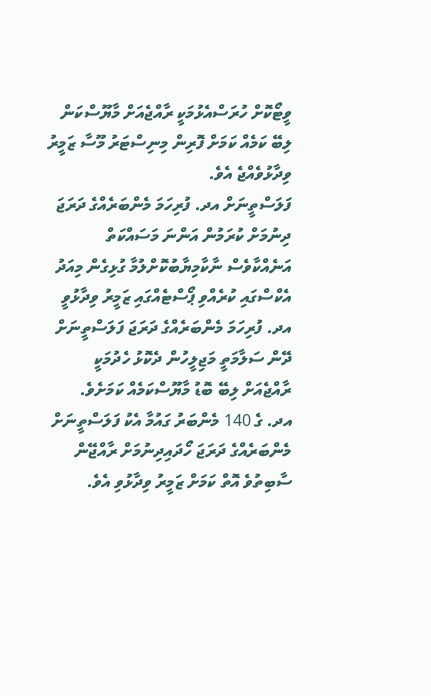ވީޓޯކޮށް ހުރަސްއެޅުމަކީ ރާއްޖެއަށް މާޔޫސްކަން ލިބޭ ކަމެއް ކަމަށް ފޮރިން މިނިސްޓަރު މޫސާ ޒަމީރު ވިދާޅުވެއްޖެ އެވެ.
ފަލަސްތީނަށް އދ. ފުރިހަމަ މެންބަރެއްގެ ދަރަޖަ ދިނުމަށް ކުރަމުން އަންނަ މަސައްކަތް އަނެއްކާވެސް ނާކާމިޔާބުކޮށްލުމާ ގުޅިގެން މިއަދު އެކްސްގައި ކުރެއްވި ޕޯސްޓެއްގައި ޒަމީރު ވިދާޅުވީ އދ. ފުރިހަމަ މެންބަރެއްގެ ދަރަޖަ ފަލަސްތީނަށް ދޭން ސަލާމަތީ މަޖިލީހުން ދެކޮޅު ހެދުމަކީ ރާއްޖެއަށް ލިބޭ ބޮޑު މާޔޫސްކަމެއް ކަމަށެވެ.
އދ. ގެ 140 މެންބަރު ގައުމާ އެކު ފަލަސްތީނަށް މެންބަރެއްގެ ދަރަޖަ ހޯދައިދިނުމަށް ރާއްޖޭން ސާބިތުވެ އޮތް ކަމަށް ޒަމީރު ވިދާޅުވި އެވެ.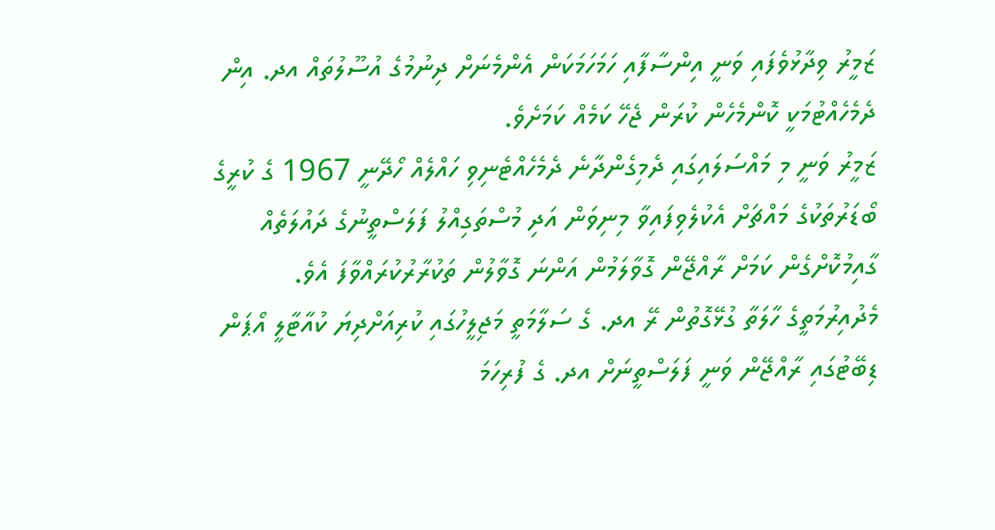ޒަމީރު ވިދާޅުވެފައި ވަނީ އިންސާފާއި ހަމަހަމަކަން އެންމެނަށް ދިނުމުގެ އުސޫލުތައް އދ. އިން ދެމެހެއްޓުމަކީ ކޮންމެހެން ކުރަން ޖެހޭ ކަމެއް ކަމަށެވެ.
ޒަމީރު ވަނީ މި މައްސަލައިގައި ދެމިގެންދާނެ ދެމެހެއްޓެނިވި ހައްލެއް ހޯދޭނީ 1967 ގެ ކުރީގެ ބޯޑަރުތަކުގެ މައްޗަށް އެކުލެވިފައިވާ މިނިވަން އަދި މުސްތަގިއްލު ފަލަސްތީނުގެ ދައުލަތެއް ގާއިމުކޮށްގެން ކަމަށް ރާއްޖޭން ގޮވާލަމުން އަންނަ ގޮވާލުން ތަކުރާރުކުރައްވާފަ އެވެ.
މެދުއިރުމަތީގެ ހާލަތާ ގުޅޭގޮތުން ރޭ އދ. ގެ ސަލާމަތީ މަޖިލީހުގައި ކުރިއަށްދިޔަ ކުއާޓާލީ އޯޕަން ޑިބޭޓުގައި ރާއްޖޭން ވަނީ ފަލަސްތީނަށް އދ. ގެ ފުރިހަމަ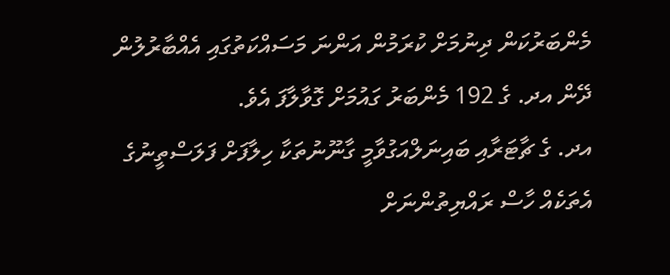މެންބަރުކަން ދިނުމަށް ކުރަމުން އަންނަ މަސައްކަތުގައި އެއްބާރުލުން ދޭން އދ. ގެ 192 މެންބަރު ގައުމަށް ގޮވާލާފަ އެވެ.
އދ. ގެ ޗާޓަރާއި ބައިނަލްއަގުވާމީ ގާނޫނުތަކާ ހިލާފަށް ފަލަސްތީނުގެ އެތަކެއް ހާސް ރައްޔިތުންނަށް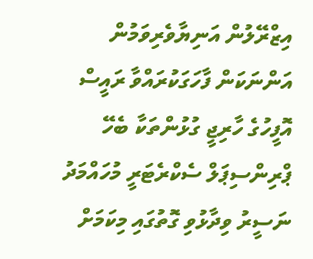އިޒްރޭލުން އަނިޔާވެރިވަމުން އަންނަކަން ފާހަގަކުރައްވާ ރައީސް އޮފީހުގެ ހާރިޖީ ގުޅުންތަކާ ބެހޭ ޕްރިންސިޕަލް ސެކްރެޓަރީ މުހައްމަދު ނަސީރު ވިދާޅުވި ގޮތުގައި މިކަމަށް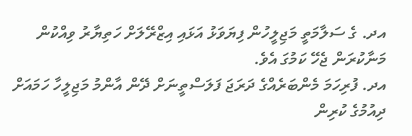އދ. ގެ ސަލާމަތީ މަޖިލީހުން ފިޔަވަޅު އަޅައި އިޒްރޭލަށް ހަތިޔާރު ވިއްކުން މަނާކުރަން ޖެހޭ ކަމުގަ އެވެ.
އދ. ފުރިހަމަ މެންބަރެއްގެ ދަރަޖަ ފަލަސްތީނަށް ދޭން އާންމު މަޖިލީހާ ހަމައަށް ދިއުމުގެ ކުރިން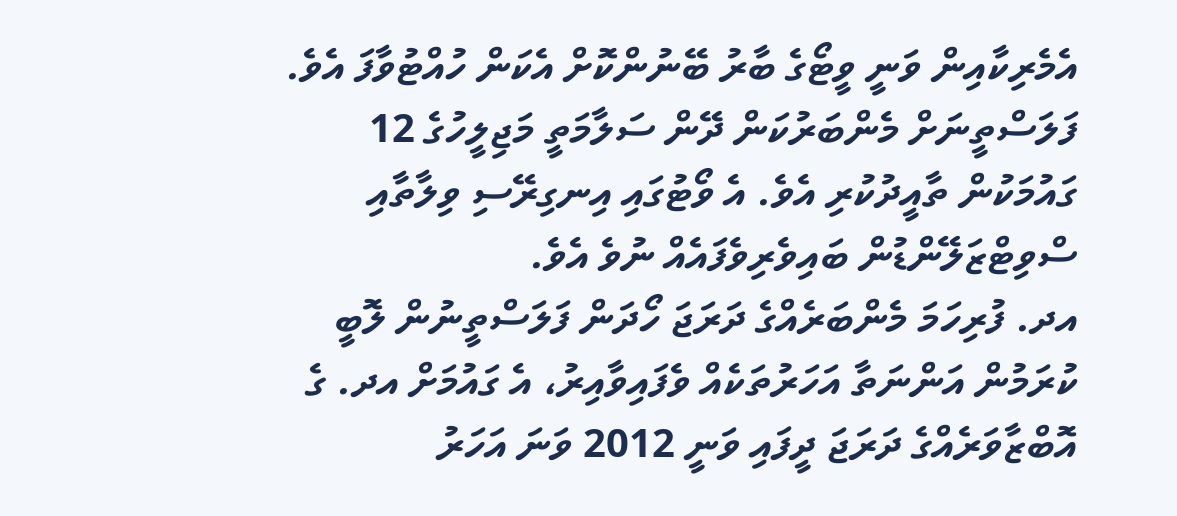އެމެރިކާއިން ވަނީ ވީޓޯގެ ބާރު ބޭނުންކޮށް އެކަން ހުއްޓުވާފަ އެވެ. ފަލަސްތީނަށް މެންބަރުކަން ދޭން ސަލާމަތީ މަޖިލީހުގެ 12 ގައުމަކުން ތާއީދުކުރި އެވެ. އެ ވޯޓުގައި އިނގިރޭސި ވިލާތާއި ސްވިޓްޒަލޭންޑުން ބައިވެރިވެފައެއް ނުވެ އެވެ.
އދ. ފުރިހަމަ މެންބަރެއްގެ ދަރަޖަ ހޯދަން ފަލަސްތީނުން ލޮބީ ކުރަމުން އަންނަތާ އަހަރުތަކެއް ވެފައިވާއިރު، އެ ގައުމަށް އދ. ގެ އޮބްޒާވަރެއްގެ ދަރަޖަ ދީފައި ވަނީ 2012 ވަނަ އަހަރު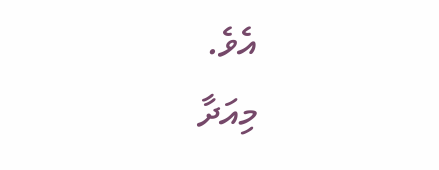އެވެ.
މިއަދާ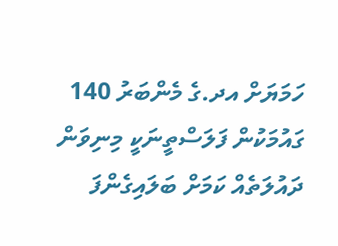ހަމަޔަށް އދ.ގެ މެންބަރު 140 ގައުމަކުން ފަލަސްތީނަކީ މިނިވަން ދައުލަތެއް ކަމަށް ބަލައިގެންފަ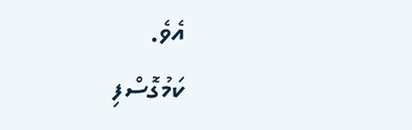އެވެ.
ކަމުގޮސްފި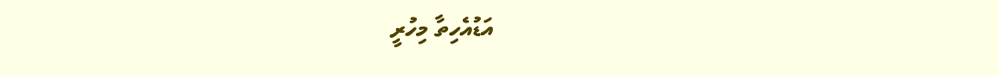އަޑުއެހިތާ މިހުރީ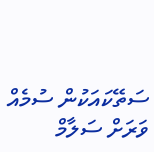ސަތޭކައަކުން ސުމެއް
ވަރަށް ސަލާމް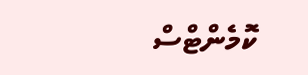ކޮމެންޓްސް